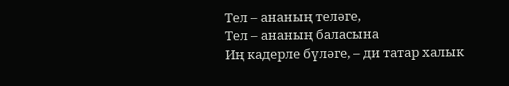Тел – ананың теләге,
Тел – ананың баласына
Иң кадерле бүләге, – ди татар халык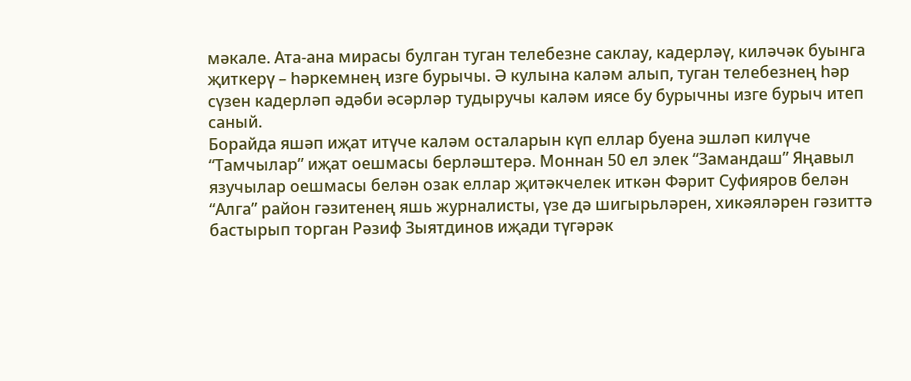мәкале. Ата-ана мирасы булган туган телебезне саклау, кадерләү, киләчәк буынга җиткерү – һәркемнең изге бурычы. Ә кулына каләм алып, туган телебезнең һәр сүзен кадерләп әдәби әсәрләр тудыручы каләм иясе бу бурычны изге бурыч итеп саный.
Борайда яшәп иҗат итүче каләм осталарын күп еллар буена эшләп килүче “Тамчылар” иҗат оешмасы берләштерә. Моннан 50 ел элек “Замандаш” Яңавыл язучылар оешмасы белән озак еллар җитәкчелек иткән Фәрит Суфияров белән “Алга” район гәзитенең яшь журналисты, үзе дә шигырьләрен, хикәяләрен гәзиттә бастырып торган Рәзиф Зыятдинов иҗади түгәрәк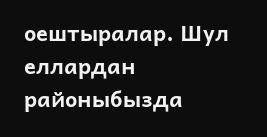оештыралар. Шул еллардан районыбызда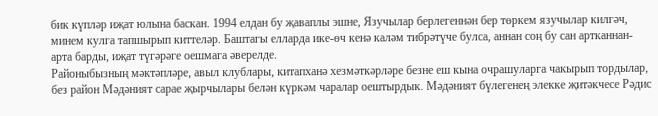бик күпләр иҗат юлына баскан. 1994 елдан бу җаваплы эшне, Язучылар берлегеннән бер төркем язучылар килгәч, минем кулга тапшырып киттеләр. Баштагы елларда ике-өч кенә каләм тибрәтүче булса, аннан соң бу сан артканнан-арта барды, иҗат түгәрәге оешмага әверелде.
Районыбызның мәктәпләре, авыл клублары, китапханә хезмәткәрләре безне еш кына очрашуларга чакырып тордылар, без район Мәдәният сарае җырчылары белән күркәм чаралар оештырдык. Мәдәният бүлегенең элекке җитәкчесе Рәдис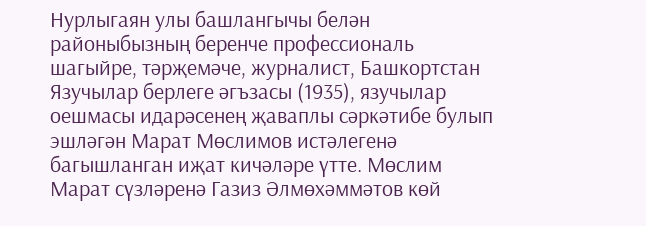Нурлыгаян улы башлангычы белән районыбызның беренче профессиональ шагыйре, тәрҗемәче, журналист, Башкортстан Язучылар берлеге әгъзасы (1935), язучылар оешмасы идарәсенең җаваплы сәркәтибе булып эшләгән Марат Мөслимов истәлегенә багышланган иҗат кичәләре үтте. Мөслим Марат сүзләренә Газиз Әлмөхәммәтов көй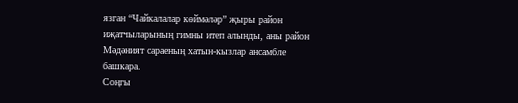язган “Чайкалалар көймәләр” җыры район иҗатчыларының гимны итеп алынды, аны район Мәдәният сараеның хатын-кызлар ансамбле башкара.
Соңгы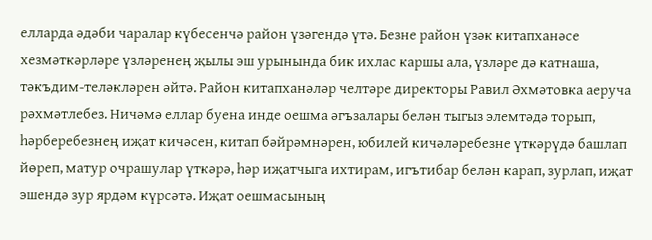елларда әдәби чаралар күбесенчә район үзәгендә үтә. Безне район үзәк китапханәсе хезмәткәрләре үзләренең җылы эш урынында бик ихлас каршы ала, үзләре дә катнаша, тәкъдим-теләкләрен әйтә. Район китапханәләр челтәре директоры Равил Әхмәтовка аеруча рәхмәтлебез. Ничәмә еллар буена инде оешма әгъзалары белән тыгыз элемтәдә торып, һәрберебезнең иҗат кичәсен, китап бәйрәмнәрен, юбилей кичәләребезне үткәрүдә башлап йөреп, матур очрашулар үткәрә, һәр иҗатчыга ихтирам, игътибар белән карап, зурлап, иҗат эшендә зур ярдәм күрсәтә. Иҗат оешмасының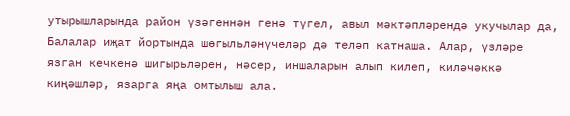утырышларында район үзәгеннән генә түгел, авыл мәктәпләрендә укучылар да, Балалар иҗат йортында шөгыльләнүчеләр дә теләп катнаша. Алар, үзләре язган кечкенә шигырьләрен, нәсер, иншаларын алып килеп, киләчәккә киңәшләр, язарга яңа омтылыш ала.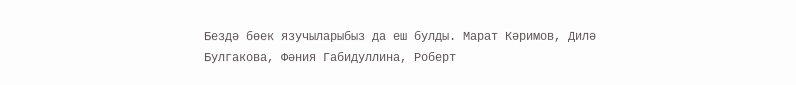Бездә бөек язучыларыбыз да еш булды. Марат Кәримов, Дилә Булгакова, Фәния Габидуллина, Роберт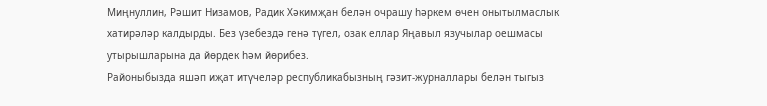Миңнуллин, Рәшит Низамов, Радик Хәкимҗан белән очрашу һәркем өчен онытылмаслык хатирәләр калдырды. Без үзебездә генә түгел, озак еллар Яңавыл язучылар оешмасы утырышларына да йөрдек һәм йөрибез.
Районыбызда яшәп иҗат итүчеләр республикабызның гәзит-журналлары белән тыгыз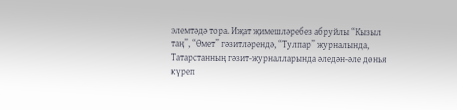элемтәдә тора. Иҗат җимешләребез абруйлы “Кызыл таң”, “Өмет” гәзитләрендә, “Тулпар” журналында, Татарстанның гәзит-журналларында әледән-әле дөнья күреп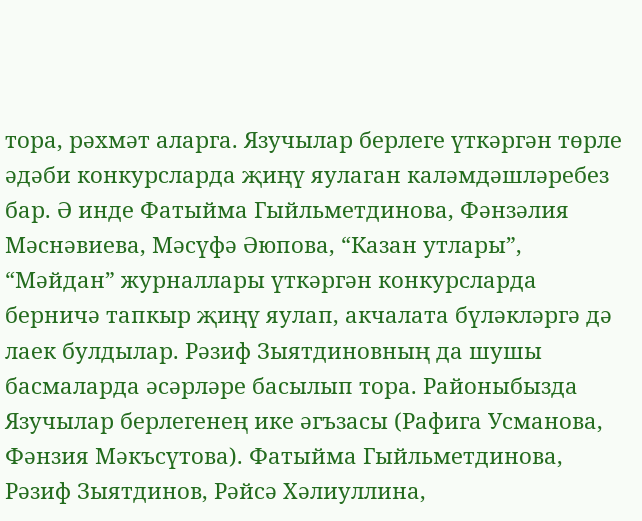тора, рәхмәт аларга. Язучылар берлеге үткәргән төрле әдәби конкурсларда җиңү яулаган каләмдәшләребез бар. Ә инде Фатыйма Гыйльметдинова, Фәнзәлия Мәснәвиева, Мәсүфә Әюпова, “Казан утлары”, “Мәйдан” журналлары үткәргән конкурсларда берничә тапкыр җиңү яулап, акчалата бүләкләргә дә лаек булдылар. Рәзиф Зыятдиновның да шушы басмаларда әсәрләре басылып тора. Районыбызда Язучылар берлегенең ике әгъзасы (Рафига Усманова, Фәнзия Мәкъсүтова). Фатыйма Гыйльметдинова, Рәзиф Зыятдинов, Рәйсә Хәлиуллина,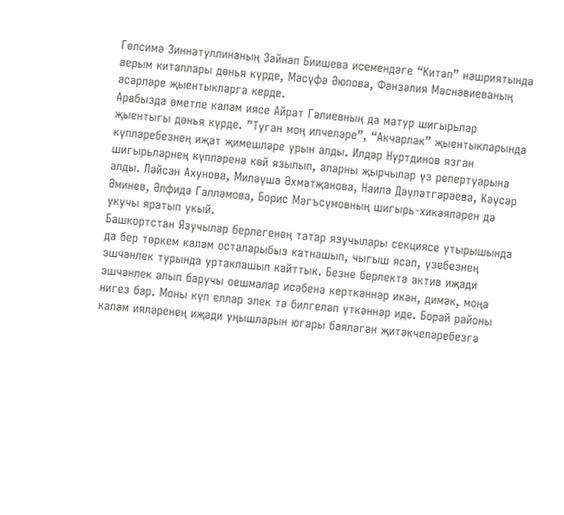Гөлсимә Зиннәтуллинаның Зәйнәп Биишева исемендәге “Китап” нәшриятында аерым китаплары дөнья күрде, Мәсүфә Әюпова, Фәнзәлия Мәснәвиеваның әсәрләре җыентыкларга керде.
Арабызда өметле каләм иясе Айрат Галиевның да матур шигырьләр җыентыгы дөнья күрде. ”Туган моң илчеләре”, “Акчарлак” җыентыкларында күпләребезнең иҗат җимешләре урын алды. Илдар Нуртдинов язган шигырьләрнең күпләренә көй язылып, аларны җырчылар үз репертуарына алды. Ләйсән Ахунова, Миләүшә Әхмәтҗанова, Наилә Дәүләтгәрәева, Кәүсәр Әминев, Әлфидә Галләмова, Борис Мәгъсүмовның шигырь-хикәяләрен дә укучы яратып укый.
Башкортстан Язучылар берлегенең татар язучылары секциясе утырышында да бер төркем каләм осталарыбыз катнашып, чыгыш ясап, үзебезнең эшчәнлек турында уртаклашып кайттык. Безне берлектә актив иҗади эшчәнлек алып баручы оешмалар исәбенә керткәннәр икән, димәк, моңа нигез бар. Моны күп еллар элек тә билгеләп үткәннәр иде. Борай районы каләм ияләренең иҗади уңышларын югары бәяләгән җитәкчеләребезгә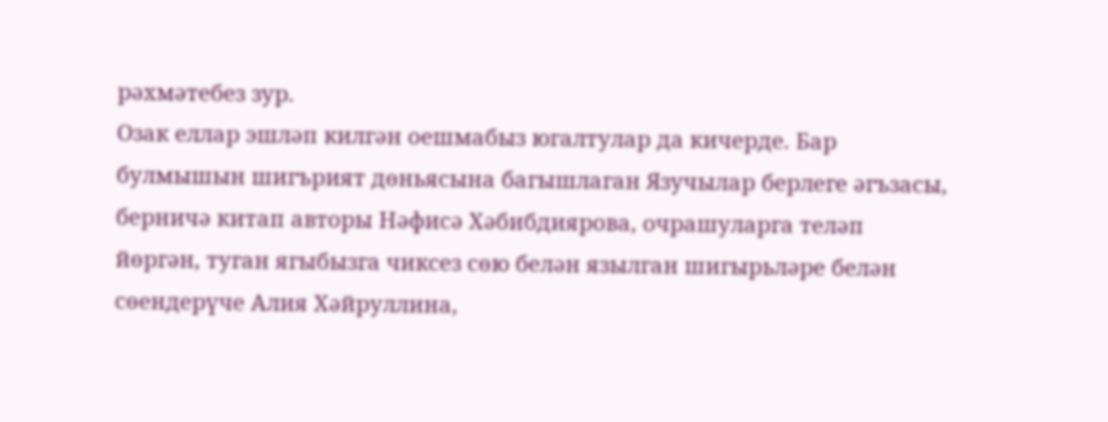рәхмәтебез зур.
Озак еллар эшләп килгән оешмабыз югалтулар да кичерде. Бар булмышын шигърият дөньясына багышлаган Язучылар берлеге әгъзасы, берничә китап авторы Нәфисә Хәбибдиярова, очрашуларга теләп йөргән, туган ягыбызга чиксез сөю белән язылган шигырьләре белән сөендерүче Алия Хәйруллина,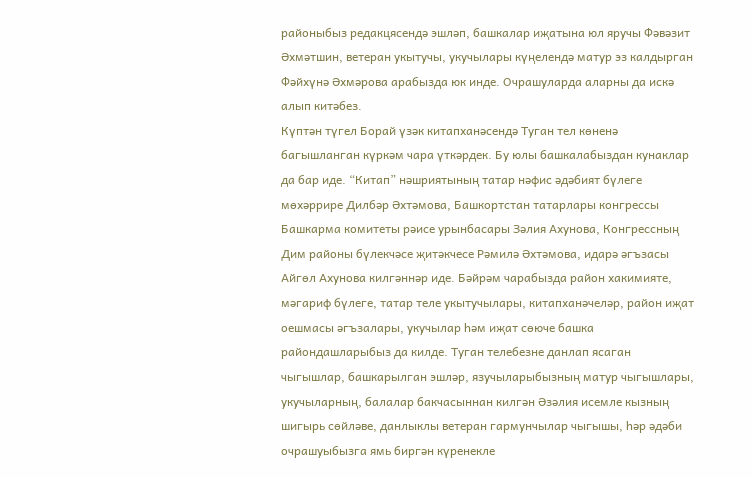районыбыз редакцясендә эшләп, башкалар иҗатына юл яручы Фәвәзит Әхмәтшин, ветеран укытучы, укучылары күңелендә матур эз калдырган Фәйхүнә Әхмәрова арабызда юк инде. Очрашуларда аларны да искә алып китәбез.
Күптән түгел Борай үзәк китапханәсендә Туган тел көненә багышланган күркәм чара үткәрдек. Бу юлы башкалабыздан кунаклар да бар иде. “Китап” нәшриятының татар нәфис әдәбият бүлеге мөхәррире Дилбәр Әхтәмова, Башкортстан татарлары конгрессы Башкарма комитеты рәисе урынбасары Зәлия Ахунова, Конгрессның Дим районы бүлекчәсе җитәкчесе Рәмилә Әхтәмова, идарә әгъзасы Айгөл Ахунова килгәннәр иде. Бәйрәм чарабызда район хакимияте, мәгариф бүлеге, татар теле укытучылары, китапханәчеләр, район иҗат оешмасы әгъзалары, укучылар һәм иҗат сөюче башка райондашларыбыз да килде. Туган телебезне данлап ясаган чыгышлар, башкарылган эшләр, язучыларыбызның матур чыгышлары, укучыларның, балалар бакчасыннан килгән Әзәлия исемле кызның шигырь сөйләве, данлыклы ветеран гармунчылар чыгышы, һәр әдәби очрашуыбызга ямь биргән күренекле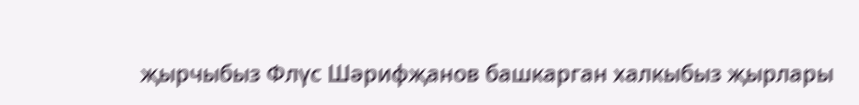җырчыбыз Флүс Шәрифҗанов башкарган халкыбыз җырлары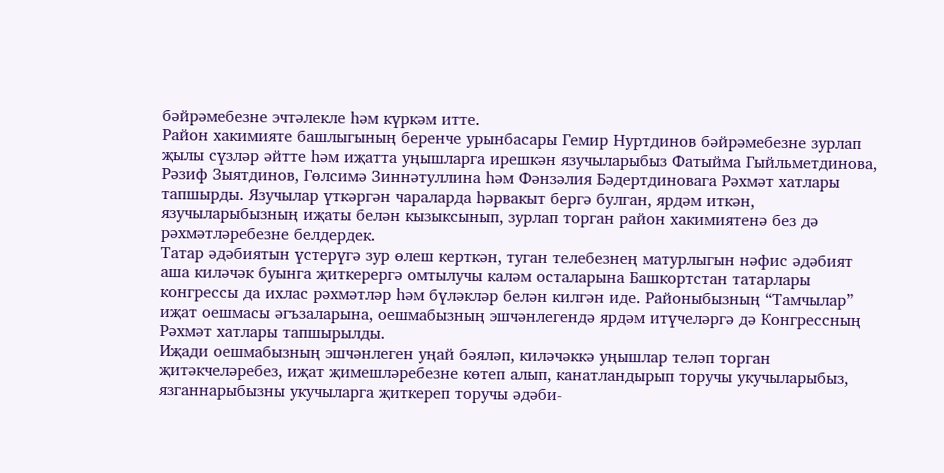бәйрәмебезне эчтәлекле һәм күркәм итте.
Район хакимияте башлыгының беренче урынбасары Гемир Нуртдинов бәйрәмебезне зурлап җылы сүзләр әйтте һәм иҗатта уңышларга ирешкән язучыларыбыз Фатыйма Гыйльметдинова, Рәзиф Зыятдинов, Гөлсимә Зиннәтуллина һәм Фәнзәлия Бәдертдиновага Рәхмәт хатлары тапшырды. Язучылар үткәргән чараларда һәрвакыт бергә булган, ярдәм иткән, язучыларыбызның иҗаты белән кызыксынып, зурлап торган район хакимиятенә без дә рәхмәтләребезне белдердек.
Татар әдәбиятын үстерүгә зур өлеш керткән, туган телебезнең матурлыгын нәфис әдәбият аша киләчәк буынга җиткерергә омтылучы каләм осталарына Башкортстан татарлары конгрессы да ихлас рәхмәтләр һәм бүләкләр белән килгән иде. Районыбызның “Тамчылар” иҗат оешмасы әгъзаларына, оешмабызның эшчәнлегендә ярдәм итүчеләргә дә Конгрессның Рәхмәт хатлары тапшырылды.
Иҗади оешмабызның эшчәнлеген уңай бәяләп, киләчәккә уңышлар теләп торган җитәкчеләребез, иҗат җимешләребезне көтеп алып, канатландырып торучы укучыларыбыз, язганнарыбызны укучыларга җиткереп торучы әдәби-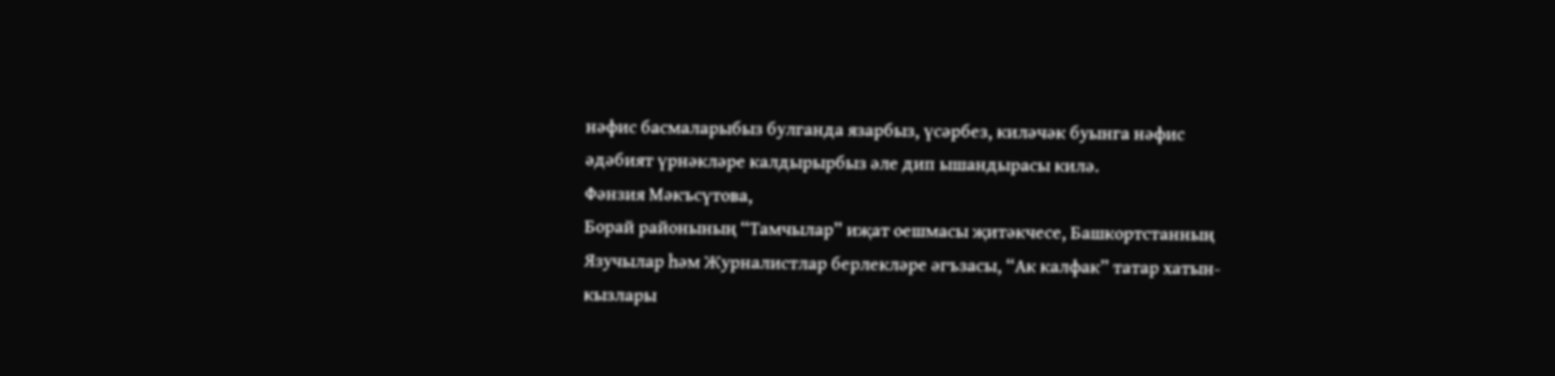нәфис басмаларыбыз булганда язарбыз, үсәрбез, киләчәк буынга нәфис әдәбият үрнәкләре калдырырбыз әле дип ышандырасы килә.
Фәнзия Мәкъсүтова,
Борай районының “Тамчылар” иҗат оешмасы җитәкчесе, Башкортстанның Язучылар һәм Журналистлар берлекләре әгъзасы, “Ак калфак” татар хатын-кызлары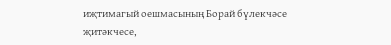иҗтимагый оешмасының Борай бүлекчәсе җитәкчесе,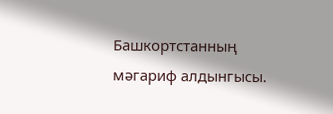Башкортстанның мәгариф алдынгысы.